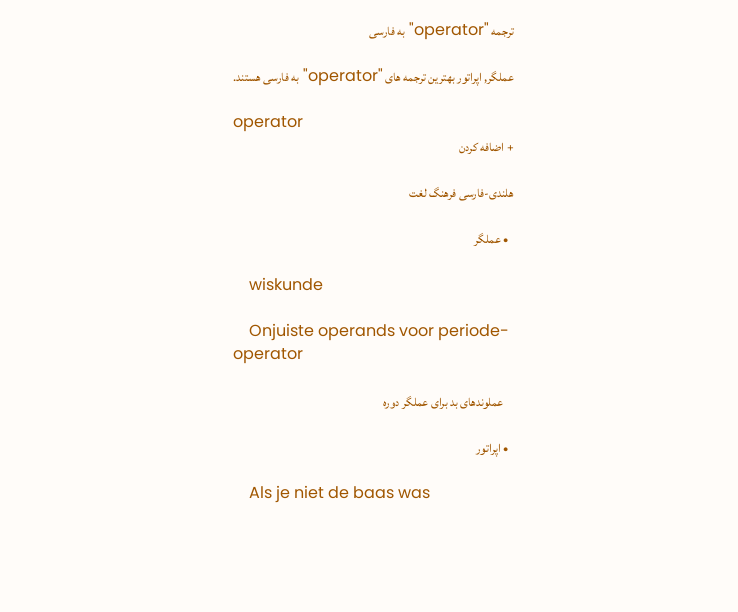ترجمه "operator" به فارسی

عملگر, اپراتور بهترین ترجمه های "operator" به فارسی هستند.

operator
+ اضافه کردن

هلندی-فارسی فرهنگ لغت

  • عملگر

    wiskunde

    Onjuiste operands voor periode-operator

    عملوندهای بد برای عملگر دوره

  • اپراتور

    Als je niet de baas was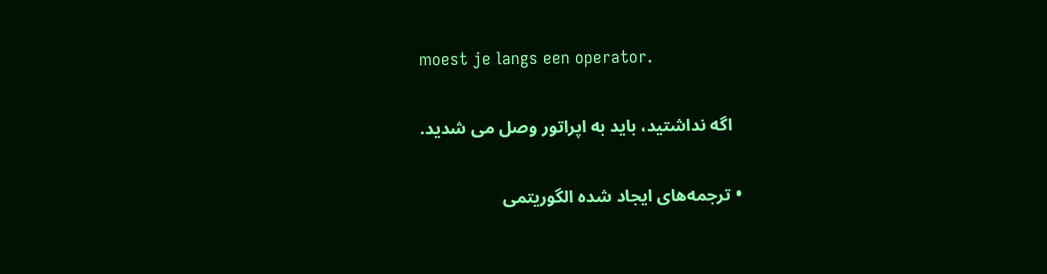moest je langs een operator.

    اگه نداشتید، باید به اپراتور وصل می شدید.

  • ترجمه‌های ایجاد شده الگوریتمی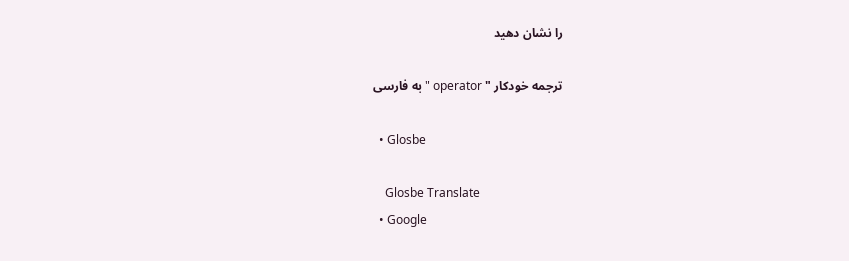را نشان دهید

ترجمه خودکار " operator " به فارسی

  • Glosbe

    Glosbe Translate
  • Google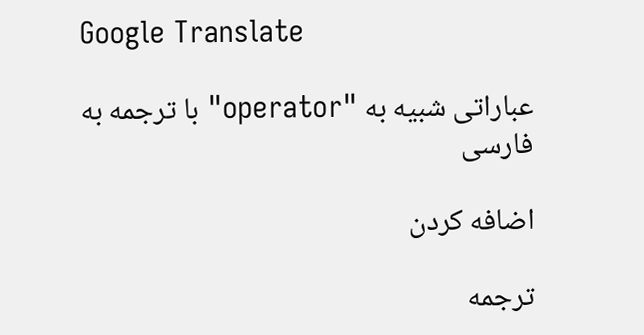Google Translate

عباراتی شبیه به "operator" با ترجمه به فارسی

اضافه کردن

ترجمه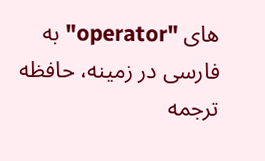های "operator" به فارسی در زمینه، حافظه ترجمه